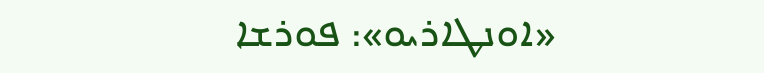«ܐܘܢܛܐܪܝܘ»: ܦܘܪܫܐ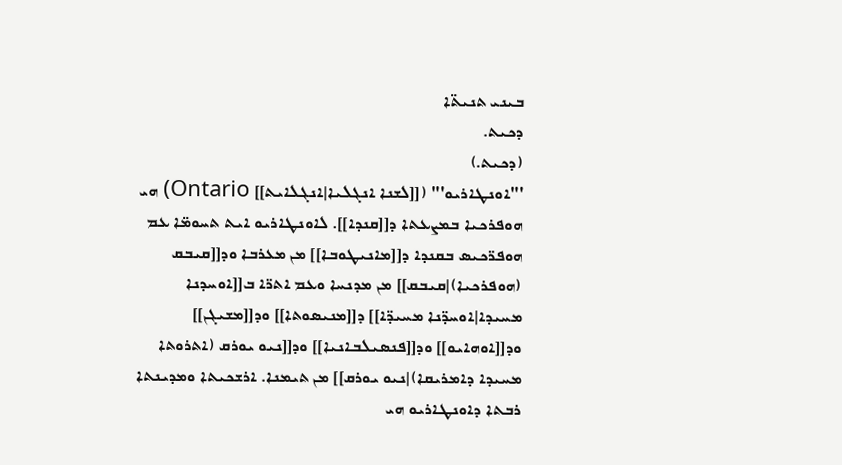ܒܝܢܝ ܬܢܝܬ̈ܐ
ܕܟܝܬ.
(ܕܟܝܬ.)
'''ܐܘܢܛܐܪܝܘ''' ([[ܠܫܢܐ ܐܢܓܠܝܐ|ܐܢܓܠܐܝܬ]] Ontario) ܗܝ ܗܘܦܪܟܝܐ ܒܡܨܥܬܐ ܕ[[ܩܢܕܐ]]. ܠܐܘܢܛܐܪܝܘ ܐܝܬ ܬܚܘܡ̈ܐ ܥܡ ܗܘܦܪ̈ܟܝܣ ܒܩܢܕܐ ܕ[[ܡܐܢܝܛܘܒܐ]] ܡܢ ܡܥܪܒܐ ܘܕ[[ܩܝܒܩ (ܗܘܦܪܟܝܐ)|ܩܝܒܩ]] ܡܢ ܡܕܢܚܐ ܘܥܡ ܐܬܪ̈ܐ ܒ[[ܐܘܚܕܢܐ ܡܚܝܕܐ|ܐܘܚܕ̈ܢܐ ܡܚܝܕ̈ܐ]] ܕ[[ܡܢܝܣܘܬܐ]] ܘܕ[[ܡܫܝܓܢ]] ܘܕ[[ܐܘܗܐܝܘ]] ܘܕ[[ܦܢܣܝܠܒܐܢܝܐ]] ܘܕ[[ܢܝܘ ܝܘܪܩ (ܐܬܪܘܬܐ ܡܚܝܕܐ ܕܐܡܪܝܩܐ)|ܢܝܘ ܝܘܪܩ]] ܡܢ ܬܝܡܢܐ. ܐܪܫܟܝܬܐ ܘܡܕܝܢܬܐ ܪܒܬܐ ܕܐܘܢܛܐܪܝܘ ܗܝ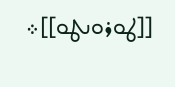[[ܛܘܪܘܢܛܘ]]܀